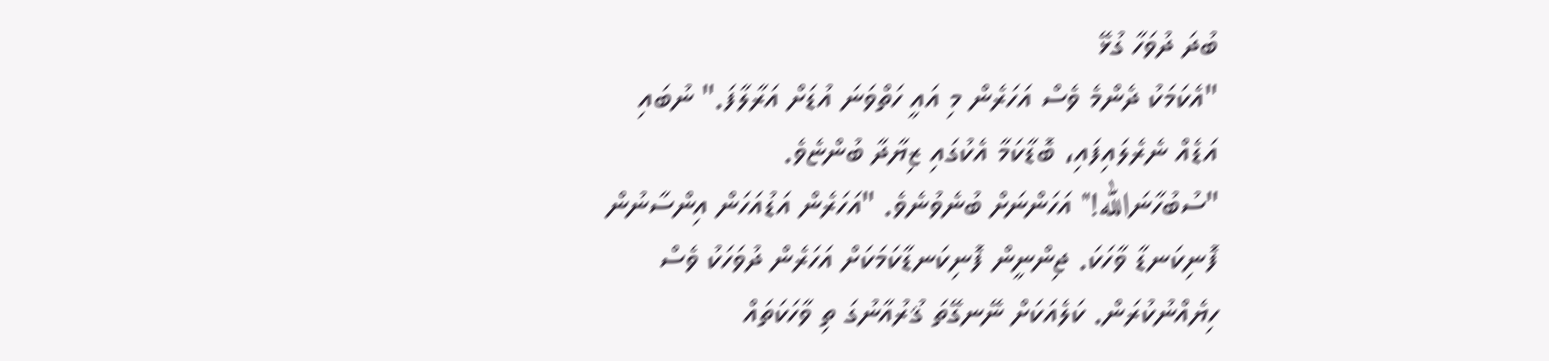ބުދަ ދުވަހާ ގުޅޭ
"އެކަމަކު ދެންމެ ވެސް އަހަރެން މި އައީ ހަތްވަނަ އުޑަށް އަރާލާފަ." ނުބައި އަޑެއް ނެރެލައިފައި، ބޮޑާކަމާ އެކުގައި ޒިޔާދާ ބުންޏެވެ.
"ސުބުހާނަالله!" އަހަންނަށް ބުނެވުނެވެ. "އަހަރެން އަޑުއަހަން އިންސާނުން ފޮނިކަނޑާ ވާހަކަ. ޖިންނީން ފޮނިކަނޑާކަމަކަށް އަހަރެން ދުވަހަކު ވެސް ހިޔެއްނުކުރަން. ކަލެއަކަށް ނޭނގޭތަ ޤުރުއާނުގަ ތި ވާހަކަތައް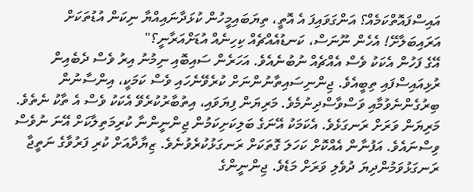އައިސްފައޮތްކަމެއް؟ އަންގަވައިފަ އެ އޮތީ، ތިޔަބައިމީހުން ކުޅަދާނައިއްޔާ ނިކަން އުޑުތަކަށް އަރައިބަލާށޭ! އެހެން ނޫނަސް، ކަނޑުއެއްޗެއް ކިހިނެއް އުޑަށްއަރާނީ؟"
އޭގެ ފަހުން އެކަކު ވެސް އެއްޗެއް ނުބުނެއެވެ. އަހަރެން ސައިބޮއި ނިމުނު އިރު ވެސް ދެބެއިން ރުޅިއައިސްފައި ތިބީއެވެ. ޖިންނިސައިތާނުންނަށް ކުރެވޭނެހައި ވެސް ކަމަކީ، އިންސާނުން ބިރުގެންނެވުމާއި ވަސްވާސްދިނުމެވެ. މަރިޔަން ފިޔަވައި، އިތުބާރުކުރެވޭ އެކަކު ވެސް އެ ތާކު ނެތެވެ. މަރިޔަން ވަރަށް ރަނގަޅެވެ. އެކަމަކު އޭނަގެ ބަލިކަށިކަމުން ޖިންނީންނާ ކުރިމަތިލާކަށް އޭނަ ނުވެސް ވިސްނައެވެ. އަފުނާން އެއްކޮށް ކަހަލަ ގޮތަކަށް ރަނގަޅުކުރެވުނެވެ. ޒިޔާދާއަށް ކުރި ފަރުވާގެ ނަތީޖާ ރަނގަޅުވަމުންދިޔަ ދުވެލި ވަރަށް މަޑެވެ. ޖިންނީންގެ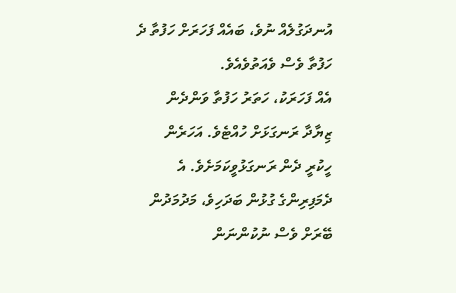އުނދަގުލެއް ނުވެ، ބައެއް ފަހަރަށް ހަފުތާ ދެ ހަފުތާ ވެސް ވެއަތުވެއެވެ.
އެއް ފަހަރަކު، ހަތަރު ހަފުތާ ވަންދެން ޒިޔާދާ ރަނގަޅަށް ހުއްޓެވެ. އަހަރެން ހީކުރީ ދެން ރަނގަޅުވީކަމަށެވެ. އެ ދެމަފިރިންގެ ގުޅުން ބަދަހިވެ، މަދުމަދުން ބޭރަށް ވެސް ނުކުންނަން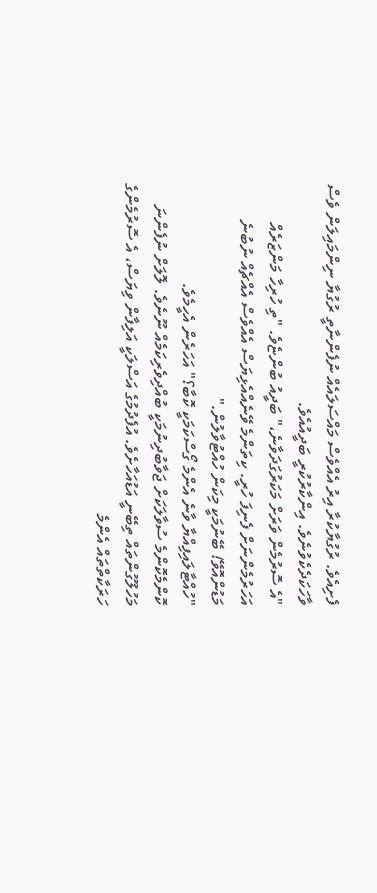ފެށިއެވެ. ރުގުޔާކުރާ އިރު އެއްވެސް މައްސަލައެއް ނުފެންނާތީ ރުގުޔާ ނިންމައިލަން ވެސް ވާހަކަދެކެވުނެވެ. އިންކާރުކުރީ ބަދީއުއެވެ.
"އެ ސޮރުމެން ވަރަށް މަކަރުގަދަވާނެ،" ބަދީއު ބުންޏެވެ. "ތި ހުރިހާ މަންޒަރެއް އަހަރުމެންނަށް ފެނިފަ ހުރީ. ކިތަންމެ ވޭނެއްއެޅިޔަސް އެއްވެސް އެއްޗެއް ނުބުނެ މަޑުންއޮވޭ! ބޭނުމަކީ މިކަން ހުއްޓުވާލުން."
"ހުއްޓާލައިފިއްޔާ ވާނެ އެންމެ ގޯސްކަމަކީ ކޮބާ؟" އަހަރެން އެހީމެވެ.
ކޮންމެކޮންމެ ސުވާލަކަށް ޖަވާބުދިނުމަކީ ބުއްދިވެރިކަމެއް ނޫނެވެ. ލޮލަށް ނުފެންނަ މަހުލޫގުންތައް ތިބޭނީ އަޑުއަހާށެވެ. އުފެދުމުގެ އަސްލަކީ އަލިފާން ވިޔަސް، އެ ސޮރުމެންގެ ހަރަކާތްތައް އެންމެ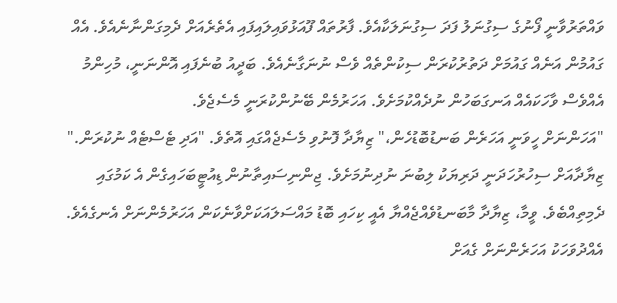ވައްތަރުވާނީ ފޯނުގެ ސިގުނަލު ފަދަ ސިގުނަލަކާއެވެ. ފާރުތައް ފޫއަޅުވައިލައިފައި އެތެރެއަށް ދެމިގަންނާނެއެވެ. އެއް ގައުމުން އަނެއް ގައުމަށް ދަތުރުކުރަން ސިކުންތެއް ވެސް ނުނަގާނެއެވެ. ބަދީއު ބުނެފައި އޮންނަނީ، މުހިންމު އެއްވެސް ވާހަކައެއް އަނގަބަހުން ނުދެއްކުމަށެވެ. އަހަރުމެން ބޭނުންކުރަނީ މެސެޖެވެ.
"އަހަންނަށް ހީވަނީ އަހަރެން ބަނޑުބޮޑުހެން،" ޒިޔާދާ ފޮނުވި މެސެޖެއްގައި އޮތެވެ. "އަދި ޓެސްޓެއް ނުކުރަން."
ޒިޔާދާއަށް ސިހުރުހަދަނީ ދަރިޔަކު ލިބުނަ ނުދިނުމަށެވެ. ޖިންނިސައިތާނުން ޑިއުޓީބަހައިގެން އެ ކަމުގައި ދެމިތިއްބެވެ. ވީމާ، ޒިޔާދާ މާބަނޑުވެއްޖެއްޔާ އެއީ ކިހައި ބޮޑު މައްސަލައަކަށްވާނެކަން އަހަރުމެންނަށް އެނގެއެވެ.
އެއްދުވަހަކު އަހަރެންނަށް ގެއަށް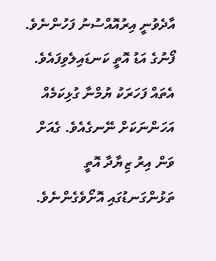އާދެވުނީ އިރުއޮއްސުނު ފަހުންނެވެ. ފޯނުގެ އަޑު އޮތީ ކަނޑައިލެވިފައެވެ. އެތައް ފަހަރަކު ޔުމްނާ ގުޅިކަމެއް އަހަންނަކަށް ނޭނގެއެވެ. ގެއަށް ވަން އިރު ޒިޔާދާ އޮތީ ތަޅުންގަނޑުގައި އޮށޯވެގެންނެވެ.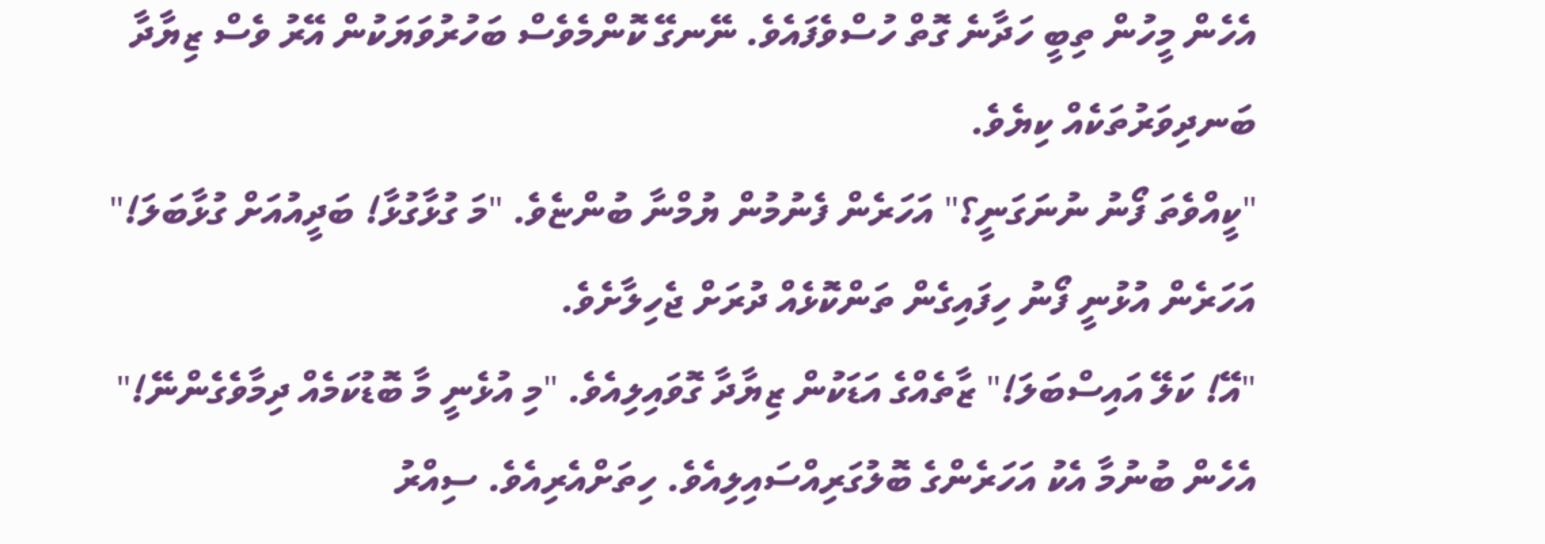އެހެން މީހުން ތިބީ ހަދާނެ ގޮތް ހުސްވެފައެވެ. ނޭނގޭ ކޮންމެވެސް ބަހުރުވަޔަކުން އޭރު ވެސް ޒިޔާދާ ބަނދިވަރުތަކެއް ކިޔެވެ.
"ކީއްވެތަ ފޯނު ނުނަގަނީ؟" އަހަރެން ފެނުމުން ޔުމްނާ ބުންޏެވެ. "މަ ގުޅާގުޅާ! ބަދީއުއަށް ގުޅާބަލަ!"
އަހަރެން އުޅުނީ ފޯނު ހިފައިގެން ތަންކޮޅެއް ދުރަށް ޖެހިލާށެވެ.
"އޭ! ކަލޭ އައިސްބަލަ!" ޒާތެއްގެ އަޑަކުން ޒިޔާދާ ގޮވައިލިއެވެ. "މި އުޅެނީ މާ ބޮޑުކަމެއް ދިމާވެގެންނޭ!"
އެހެން ބުނުމާ އެކު އަހަރެންގެ ބޮލުގަރިއްސައިލިއެވެ. ހިތަށްއެރިއެވެ. ސިއްރު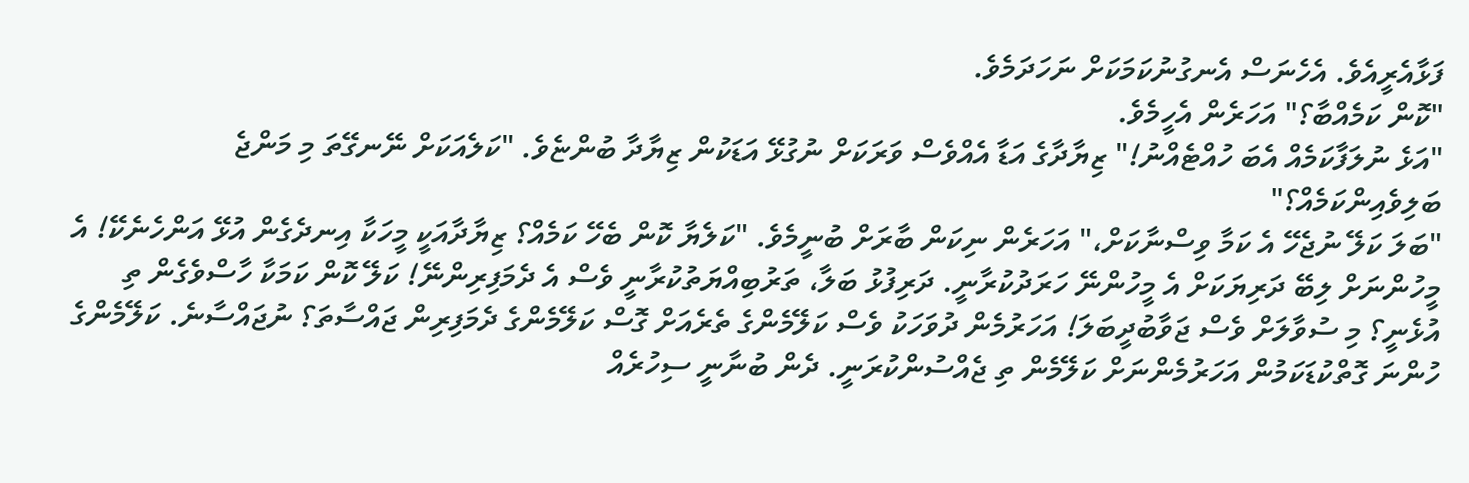ފަޅާއެރީއެވެ. އެހެނަސް އެނގުނުކަމަކަށް ނަހަދަމެވެ.
"ކޮން ކަމެއްބާ؟" އަހަރެން އެހީމެވެ.
"އަޅެ ނުލަފާކަމެއް އެބަ ހުއްޓެއްނު!" ޒިޔާދާގެ އަޑާ އެއްވެސް ވަރަކަށް ނުގުޅޭ އަޑަކުން ޒިޔާދާ ބުންޏެވެ. "ކަލެއަކަށް ނޭނގޭތަ މި މަންޖެ ބަލިވެއިންކަމެއް؟"
"ބަލަ ކަލޭ ނުޖެހޭ އެ ކަމާ ވިސްނާކަށް،" އަހަރެން ނިކަން ބާރަށް ބުނީމެވެ. "ކަލެޔާ ކޮން ބެހޭ ކަމެއް؟ ޒިޔާދާއަކީ މީހަކާ އިނދެގެން އުޅޭ އަންހެނެކޭ! އެ މީހުންނަށް ލިބޭ ދަރިޔަކަށް އެ މީހުންނޭ ހަރަދުކުރާނީ. ދަރިފުޅު ބަލާ، ތަރުބިއްޔަތުކުރާނީ ވެސް އެ ދެމަފިރިންނޭ! ކަލޭ ކޮން ކަމަކާ ހާސްވެގެން ތި އުޅެނީ؟ މި ސުވާލަށް ވެސް ޖަވާބުދީބަލަ! އަހަރުމެން ދުވަހަކު ވެސް ކަލޭމެންގެ ތެރެއަށް ގޮސް ކަލޭމެންގެ ދެމަފިރިން ޖައްސާތަ؟ ނުޖައްސާނެ. ކަލޭމެންގެ ހުންނަ ގޮތްކުޑަކަމުން އަހަރުމެންނަށް ކަލޭމެން ތި ޖެއްސުންކުރަނީ. ދެން ބުނާނީ ސިހުރެއް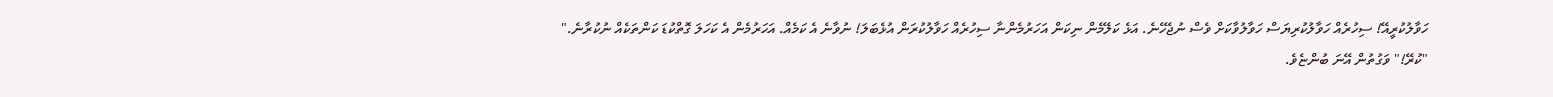ހަވާލުކުރީއޭ! ސިހުރެއް ހަވާލުކުރިޔަސް ހަވާލުވާކަށް ވެސް ނުޖެހޭނެ. އަޅެ ކަލޭމެން ނިކަން އަހަރުމެންނާ ސިހުރެއް ހަވާލުކުރަން އުޅެބަލަ! ނުވާނެ އެ ކަމެއް. އަހަރުމެން އެ ކަހަލަ ގޮތްކުޑަ ކަންތަކެއް ނުކުރާނެ."
"ކުރޭ!" ވަގުތުން އޭނަ ބުންޏެވެ.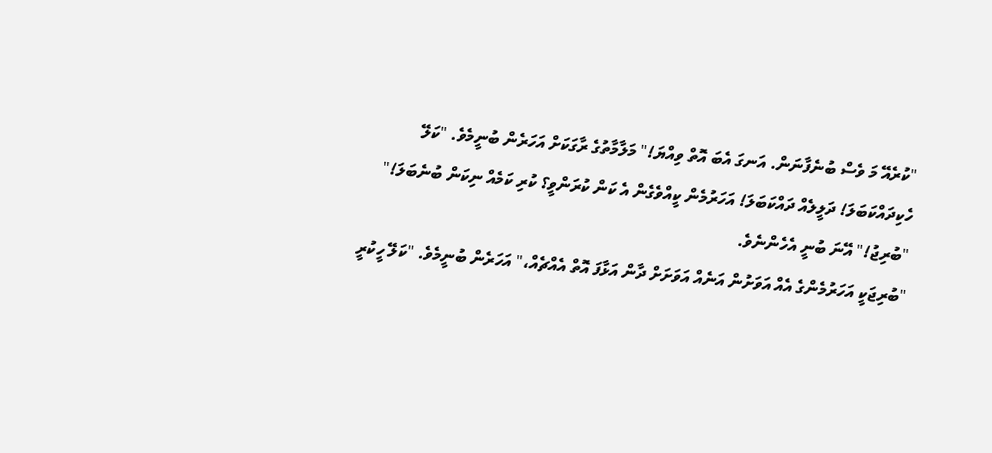"ކުރެއޭ މަ ވެސް ބުނެފާނަން. އަނގަ އެބަ އޮތް ވިއްޔަ!" މަލާމާތުގެ ރާގަކަށް އަހަރެން ބުނީމެވެ. "ކަލޭ ހެކިދައްކަބަލަ! ދަލީލެއް ދައްކަބަލަ! އަހަރުމެން ކީއްވެގެން އެ ކަން ކުރަންވީ؟ ކުރި ކަމެއް ނިކަން ބުނެބަލަ!"
"ބުރިޖު!" އޭނަ ބުނީ އެހެންނެވެ.
"ބުރިޖަކީ އަހަރުމެންގެ އެއް އަވަށުން އަނެއް އަވަށަށް ދާން އަޅާފަ އޮތް އެއްޗެއް،" އަހަރެން ބުނީމެވެ. "ކަލޭ ހީކުރީ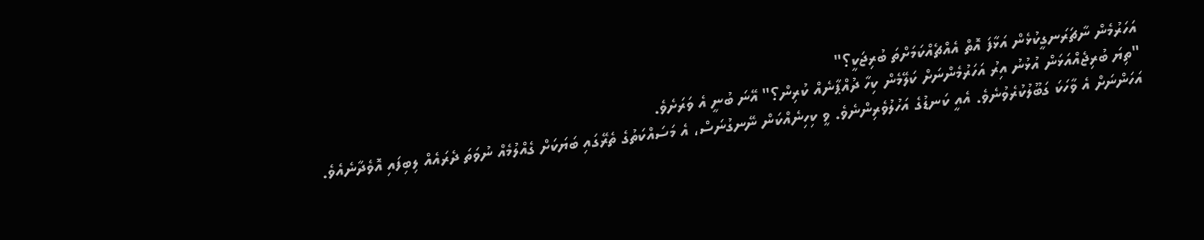އަހަރުމެން ނާޗަރަނގީކުޅެން އަޅާފަ އޮތް އެއްޗެއްކަމަށްތަ ބުރިޖަކީ؟"
"ތިޔަ ބުރިޖެއްއަޅަން އުޅުނު އިރު އަހަރުމެންނަށް ކަލޭމެން ކިހާ ދުއްޕާނެއް ކުރިން؟" އޭނަ ބުނީ އެ ވަރަށެވެ.
އަހަންނަށް އެ ވާހަކަ ގަބޫލުކުރެވުނެވެ. އެއީ ކަނޑުގެ އަހުލުވެރިންނެވެ. ވީ ކިހިނެއްކަން ނޭނގުނަސް، އެ މަސައްކަތުގެ ތެރޭގައި ބަޔަކަށް ގެއްލުމެއް ނުވަތަ ދެރައެއް ލިބިފައި އޮވެދާނެއެވެ.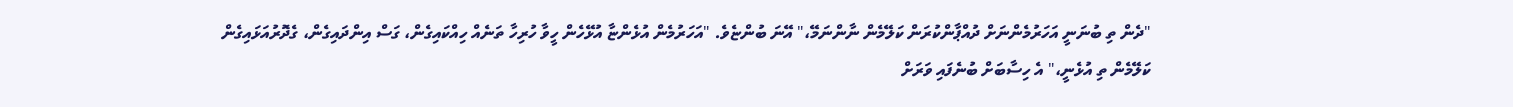"ދެން ތި ބުނަނީ އަހަރުމެންނަށް ދުއްޕާންކުރަން ކަލޭމެން ނާންނަމޭ،" އޭނަ ބުންޏެވެ. "އަހަރުމެން އުޅެންޏާ އުޅޭހެން ހީވާ ހުރިހާ ތަނެއް ހިއްކައިގެން، ގަސް އިންދައިގެން، ގެދޮރުއަޅައިގެން ކަލޭމެން ތި އުޅެނީ،" އެ ހިސާބަށް ބުނެފައި ވަރަށް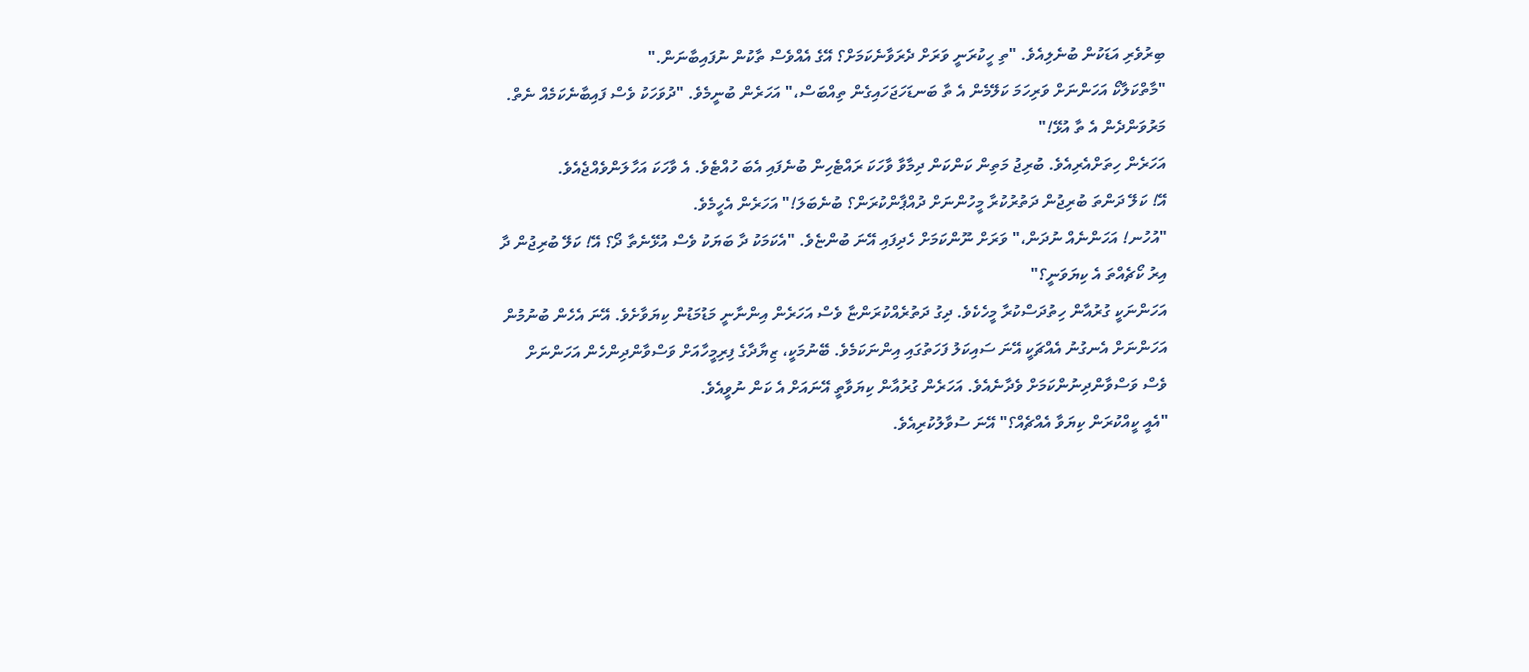ބިރުވެރި އަޑަކުން ބުނެލިއެވެ. "ތި ހީކުރަނީ ވަރަށް ދެރަވާނެކަމަށް؟ އޭގެ އެއްވެސް ތާކުން ނުފައިބާނަން."
"މާތްކަލާކޯ އަހަންނަށް ވަރިހަމަ ކަލޭމެން އެ ތާ ބަނޑަހަޖަހައިގެން ތިއްބަސް،" އަހަރެން ބުނީމެވެ. "ދުވަހަކު ވެސް ފައިބާނެކަމެއް ނެތް. މަރުވަންދެން އެ ތާ އުޅޭ!"
އަހަރެން ހިތަށްއެރިއެވެ. ބުރިޖު މަތިން ކަންކަން ދިމާވާ ވާހަކަ ރައްޓެހިން ބުނެފައި އެބަ ހުއްޓެވެ. އެ ވާހަކަ އަހާލަންވެއްޖެއެވެ.
އޭ! ކަލޭ ދަންތަ ބުރިޖުން ދަތުރުކުރާ މީހުންނަށް ދުއްޕާންކުރަން؟ ބުނެބަލަ!" އަހަރެން އެހީމެވެ.
"އުހުނ! އަހަންނެއް ނުދަން،" ވަރަށް ނޫންކަމަށް ހެދިފައި އޭނަ ބުންޏެވެ. "އެކަމަކު ދާ ބަޔަކު ވެސް އުޅޭނެތާ ދޯ؟ އޭ! ކަލޭ ބުރިޖުން ދާ އިރު ކޯޗެއްތަ އެ ކިޔަވަނީ؟"
އަހަންނަކީ ގުރުއާން ހިތުދަސްކުރާ މީހެކެވެ. ދިގު ދަތުރެއްކުރަންޏާ ވެސް އަހަރެން އިންނާނީ މަޑުމަޑުން ކިޔަވާށެވެ. އޭނަ އެހެން ބުނުމުން އަހަންނަށް އެނގުނު އެއްޗަކީ އޭނަ ސައިކަލު ފަހަތުގައި އިންނަކަމެވެ. ބޭނުމަކީ، ޒިޔާދާގެ ފިރިމީހާއަށް ވަސްވާންދިންހެން އަހަންނަށް ވެސް ވަސްވާންދިނުންކަމަށް ވެދާނެއެވެ. އަހަރެން ގުރުއާން ކިޔަވާތީ އޭނައަށް އެ ކަން ނުވީއެވެ.
"އެއީ ކީއްކުރަން ކިޔަވާ އެއްޗެއް؟" އޭނަ ސުވާލުކުރިއެވެ.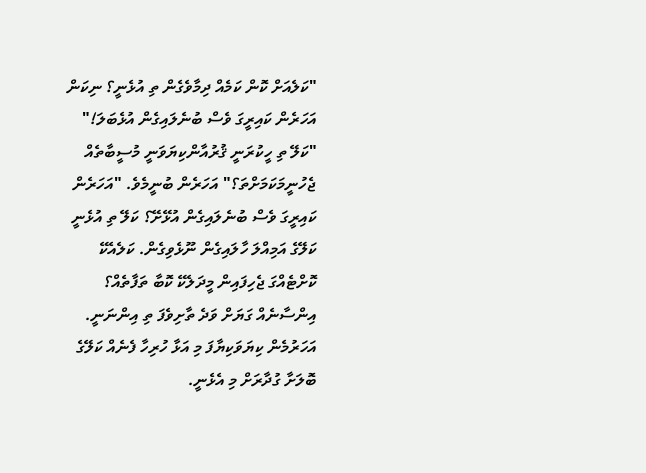"ކަލެއަށް ކޮން ކަމެއް ދިމާވެގެން ތި އުޅެނީ؟ ނިކަން އަހަރެން ކައިރީގަ ވެސް ބުނެލައިގެން އުޅެބަލަ!"
"ކަލޭ ތި ހީކުރަނީ ޤުރުއާންކިޔަވަނީ މުސީބާތެއް ޖެހުނީމަކަމަށްތަ؟" އަހަރެން ބުނީމެވެ. "އަހަރެން ކައިރީގަ ވެސް ބުނެލައިގެން އުޅޭށޭ؟ ކަލޭ ތި އުޅެނީ ކަލޭގެ އަމިއްލަ ހާލައިގެން ނޫޅެވިގެން. ކަލެއެކޭ ކޮށްޓެއްގަ ޖެހިފައިން މީދަލެކޭ ކޮބާ ތަފާތެއް؟ އިންސާނެއް ގަޔަށް ވަދެ ތާށިވެފަ ތި އިންނަނީ. އަހަރުމެން ކިޔަވަކިޔާފަ މި އަޅާ ހުރިހާ ފެނެއް ކަލޭގެ ބޮލަށާ ގުދާރަށް މި އެޅެނީ.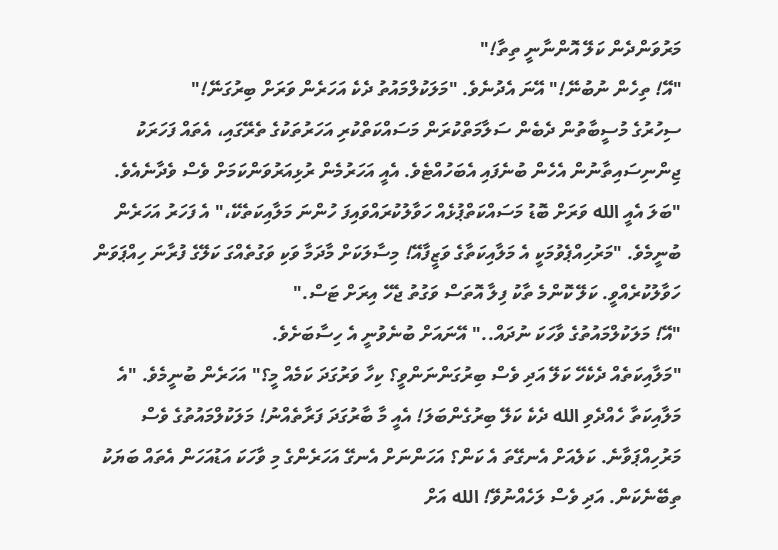މަރުވަންދެން ކަލޭ އޮންނާނީ ތިތާ!"
"އޭ! ތިހެން ނުބުނޭ!" އޭނަ އެދުނެވެ. "މަލަކުލްމައުތު ދެކެ އަހަރެން ވަރަށް ބިރުގަނޭ!"
ސިހުރުގެ މުސީބާތުން ދެބެން ސަލާމަތްކުރަން މަސައްކަތްކުރި އަހަރުތަކުގެ ތެރޭގައި، އެތައް ފަހަރަކު ޖިންނިސައިތާނުން އެހެން ބުނެފައި އެބަހުއްޓެވެ. އެއީ އަހަރުމެން ރުޅިއަރުވަންކަމަށް ވެސް ވެދާނެއެވެ.
"ބަލަ އެއީ الله ވަރަށް ބޮޑު މަސައްކަތްޕުޅެއް ހަވާލުކުރައްވައިފަ ހުންނަ މަލާއިކަތެކޭ،" އެ ފަހަރު އަހަރެން ބުނީމެވެ. "މަރުހިއްޕެވުމަކީ އެ މަލާއިކަތާގެ ވަޒީފާއޭ! މިސާލަކަށް މާދަމާ ވަކި ވަގުތެއްގަ ކަލޭގެ ފުރާނަ ހިއްޕަވަން ހަވާލުކުރެއްވީ. ކަލޭ ކޮންމެ ތާކު ފިލާ އޮތަސް ވަގުތު ޖެހޭ އިރަށް ޓަސް."
"އޭ! މަލަކުލްމައުތުގެ ވާހަކަ ނުދައް.." އޭނައަށް ބުނެވުނީ އެ ހިސާބަށެވެ.
"މަލާއިކަތެއް ދެކެހޭ ކަލޭ އަދި ވެސް ބިރުގަންނަންވީ؟ ކިހާ ވަރުގަދަ ކަމެއް މީ؟" އަހަރެން ބުނީމެވެ. "އެ މަލާއިކަތާ ހެއްދެވި الله ދެކެ ކަލޭ ބިރުގެންބަލަ! އެއީ މާ ބާރުގަދަ ފަރާތެއްނު! މަލަކުލްމައުތުގެ ވެސް މަރުހިއްޕަވާނެ. ކަލެއަށް އެނގޭތަ އެ ކަން؟ އަހަންނަށް އެނގޭ އަހަރެންގެ މި ވާހަކަ އަޑުއަހަން އެތައް ބަޔަކު ތިބޭނެކަން. އަދި ވެސް ލަހެއްނުވޭ! الله އަށް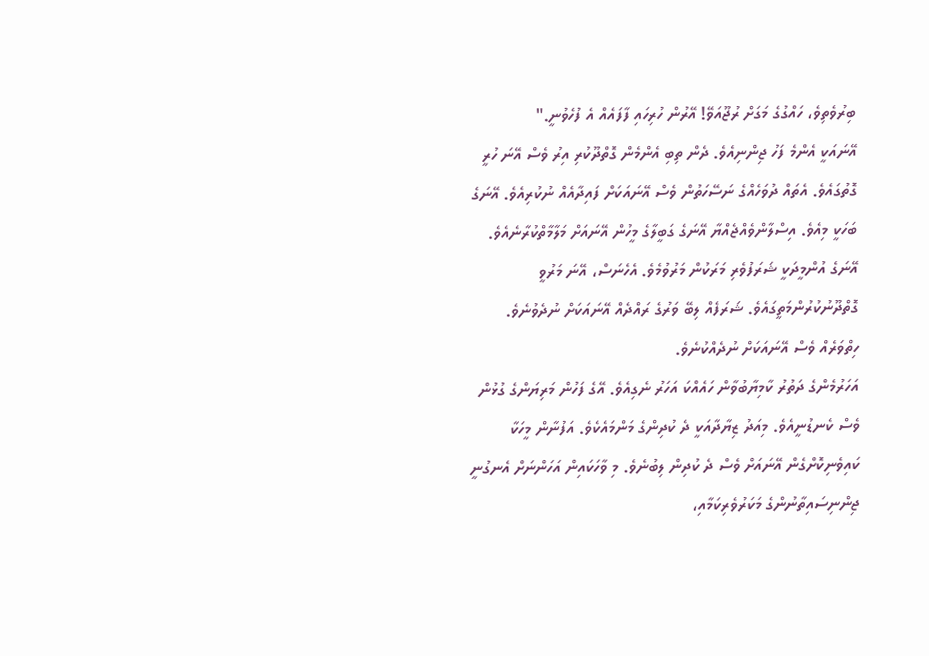ބިރުވެތިވެ، ހައްގުގެ މަގަށް ރުޖޫއަވޭ! އޭރުން ހުރިހައި ފާފައެއް އެ ފުހެވުނީ."
އޭނައަކީ އެންމެ ފަހު ޖިންނިއެވެ. ދެން ތިބި އެންމެން ގޮތްދޫކުރި އިރު ވެސް އޭނަ ހުރީ ގޮތުގައެވެ. އެތައް ދުވަހެއްގެ ނަސޭހަތުން ވެސް އޭނައަކަށް ފައިދާއެއް ނުކުރިއެވެ. އޭނަގެ ބަހަކީ މިއެވެ. އިސްލާންވެއްޖެއްޔާ އޭނަގެ ގަބީލާގެ މީހުން އޭނައަށް މަލާމާތްކުރާނެއެވެ. އޭނަގެ އުންމީދަކީ ޝަރަފުވެރި މަރަކުން މަރުވުމެވެ. އެހެނަސް، އޭނަ މަރުވީ ގޮތްދޫނުކުރުންމަތީގައެވެ. ޝަރަފެއް ލިބޭ ވަރުގެ ރައްދެއް އޭނައަކަށް ނުދެވުނެވެ. ހިތްވަރެއް ވެސް އޭނައަކަށް ނުދެއްކުނެވެ.
އަހަރުމެންގެ ދަތުރު ކާމިޔާބުވާން ހައެއްކަ އަހަރު ނެގިއެވެ. އޭގެ ފަހުން މަރިޔަންގެ ގުޅުން ވެސް ކެނޑުނީއެވެ. މިއަދު ޒިޔާދާއަކީ ދެ ކުދިންގެ މަންމައެކެވެ. އަފުނާން މީހަކާ ކައިވެނިކޮށްގެން އޭނައަށް ވެސް ދެ ކުދިން ލިބުނެވެ. މި ވާހަކައިން އަހަންނަށް އެނގުނީ ޖިންނިސައިތާނުންގެ މަކަރުވެރިކަމާއި،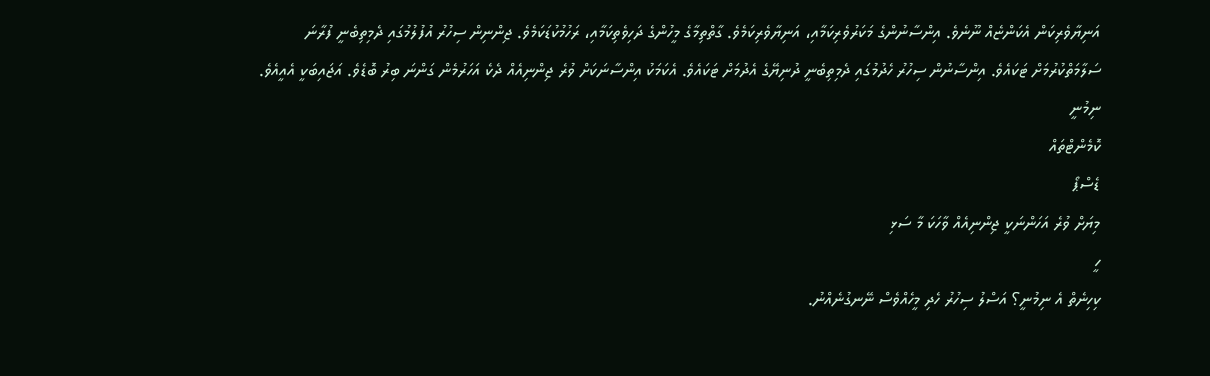އަނިޔާވެރިކަން އެކަންޏެއް ނޫނެވެ. އިންސާނުންގެ މަކަރުވެރިކަމާއި، އަނިޔާވެރިކަމެވެ. ގާތްތިމާގެ މީހުންގެ ދަހިވެތިކަމާއި، ރަހުމުކުޑަކަމެވެ. ޖިންނިން ސިހުރު އުފުލުމުގައި ދެމިތިބެނީ ފުރާނަ ސަލާމަތްކުރުމަށް ޓަކައެވެ. އިންސާނުން ސިހުރު ހެދުމުގައި ދެމިތިބެނީ ދުނިޔޭގެ އެދުމަށް ޓަކައެވެ. އެކަމަކު އިންސާނަކަށް ވުރެ ޖިންނިއެއް ދެކެ އަހަރުމެން ގަންނަ ބިރު ބޮޑެވެ. އަޖައިބަކީ އެއީއެވެ.
ނިމުނީ
ކޮމެންޓްތައް
ޑެސްޕޯ
މިޔަށް ވުރެ އަހަންނަކީ ޖިންނިއެއް ވާހަކަ މާ ސަޅި
ހީ
ކިހިނެތް އެ ނިމުނީ؟ އަސްލު ސިހުރު ހެދި މީހެއްވެސް ނޭނގުނެއްނު.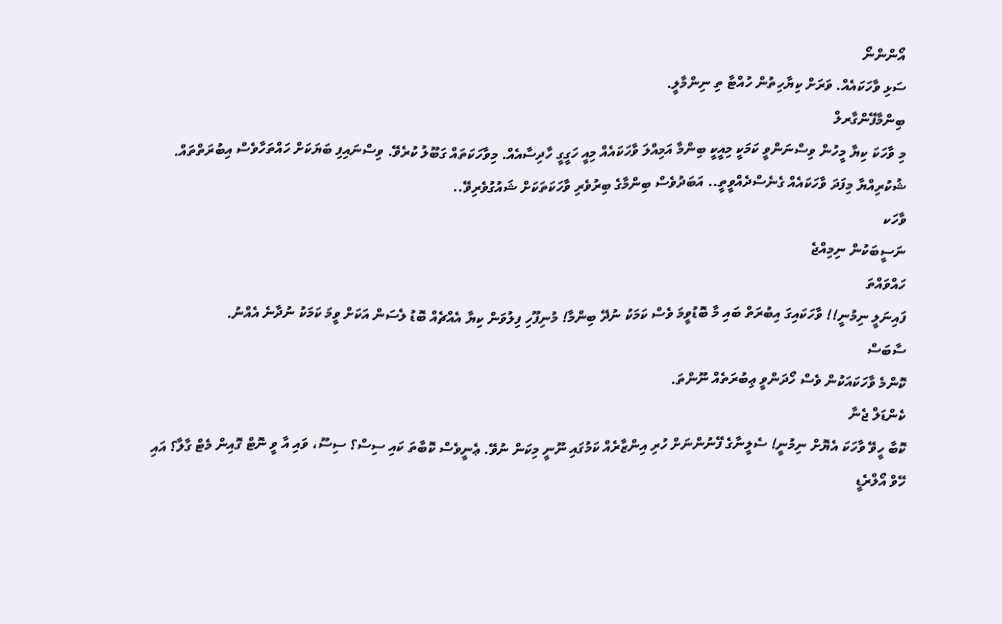އޯންންނޯ
ސަޅި ވާހަކައެއް. ވަރަށް ކިޔާހިތުން ހުއްޓާ ތި ނިންމާލީ.
ބިންމާފޭންގާރލް
މި ވާހަކަ ކިޔާ މީހުން ވިސްނަންވީ ކަމަކީ މިއީކީ ބިންމާ އަމިއްލަ ވާހަކައެއް މިއީ ހަގީގީ ހާދިސާއެއް. މިވާހަކަތައް ގަބޫލު ކުރެވޭ. ވިސްނައިފި ބަޔަކަށް ހައްތަހާވެސް އިބުރަތްތައް. ޝުކުރިއްޔާ މިފަދަ ވާހަކައެއް ގެނެސްދެއްވީތީ.. އަބަދުވެސް ބިންމާގެ ބިރުވެރި ވާހަކަތަކަށް ޝައުގުވެރިވޭ..
ވާހަކ
ނަސީބަކުން ނިމިއްޖެ
ހައްވައްތަ
ފައިނަލީ ނިމުނީ!! ވާހަކައިގަ އިބުރަތް ބައި މާ ބޮޑުވީމަ ވެސް ކަމަކު ނުދޭ ބިންމާ! މުނިފޫހި ފިލުވަން ކިޔާ އެއްޗެއް ބޮޑު ލެސަން އަކަށް ވީމަ ކަމަކު ނުދާނެ އެއްނު.
ސާބަސް
ކޮންމެ ވާހަކައަކުން ވެސް ހޯދަންވީ ޢިބުރަތެއް ނޫންތަ.
ކެންޑަލް ޖެނާ
ކޮބާ ހީވޭ ވާހަކަ އެޔޮށް ނިމުނީ! ސެލީނާގެ ފޭނުންނަށް ހުރި އިންޒާރެއް ކަމުގައި ނޫނީ މިކަން ނުވޭ. ޢެނީވެސް ކޮބާތަ ކައި ސިސް؟ ސިސޫ، ވައި އާ ވީ ނޮޓް ގޮއިން މެޓް ގާލާ؟ އައި ހޭވް އޯލްރެޑީ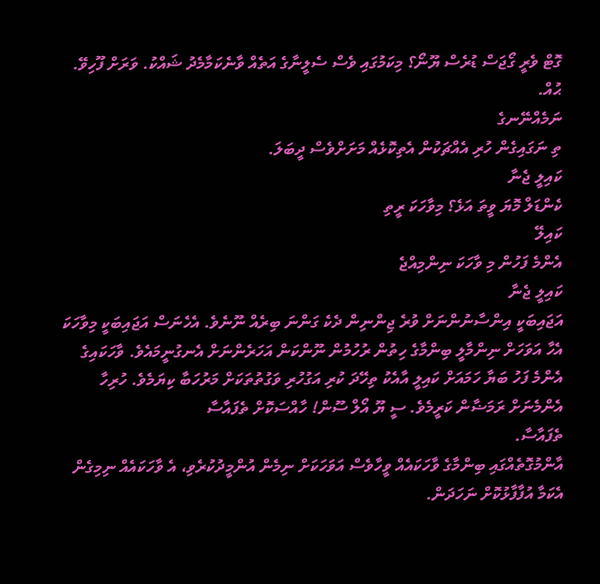ގޮޓް ވެރީ ގޯޖަސް ޑުރެސް ޔޫނޯ؟ މިކަމުގައި ވެސް ސެލީނާގެ އަތެއް ވާނެކަމާމެދު ޝައްކު. ވަރަށް ފޫހިވޭ. ޙުއް.
ނަމެއްނޭނގެ
ތި ނަގައިގެން ހުރި އެއްޗަކުން އެތިކޮޅެއް މަށަށްވެސް ދީބަލަ.
ކައިލީ ޖެނާ
ކެންޑަލް މޮޔަ ވީތަ އަޅެ؟ މިވާހަކަ ރީތި
ކައިލޭ
އެންމެ ފަހުން މި ވާހަކަ ނިންމިއްޖެ
ކައިލީ ޖެނާ
އަޖައިބަކީ އިންސާނުންނަށް ވުރެ ޖިންނިން ދެކެ ގަންނަ ބިރެއް ނޫނެވެ. އެހެނަސް އަޖައިބަކީ މިވާހަކަ އެހާ އަވަހަށް ނިންމާލީ ބިންމާގެ ހިތުން ރުހުމުން ނޫންކަން އަހަރެންނަށް އެނގުނީމައެވެ. ވާހަކައިގެ އެންމެ ފަހު ބަޔާ ހަމައަށް ކައިލީ އާއެކު ތިހޭދަ ކުރި އަގުހުރި ވަގުތުތަކަށް މަރުހަބާ ކިޔަމެވެ. ހުރިހާ އެންމެނަށް ރަމަޟާން ކަރީމެވެ. ސީ ޔޫ އޯލް ސޫން! ހާއްސަކޮށް ތެފައާސާ
ތެފައާސާ.
އާންމުގޮތެއްގައި ބިންމާގެ ވާހަކައެއް ވީހާވެސް އަވަހަކަށް ނިމެން އުންމީދުކުރެވި، އެ ވާހަކައެއް ނިމިގެން އެކަމާ އުފާފާޅުކޮށް ނަހަދަން.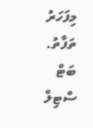މިފަހަރު ތަފާތު. ބަޓް ސްޓިލް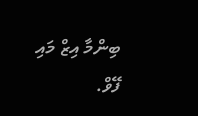ބިންމާ އިޒް މައި ފޭވް.